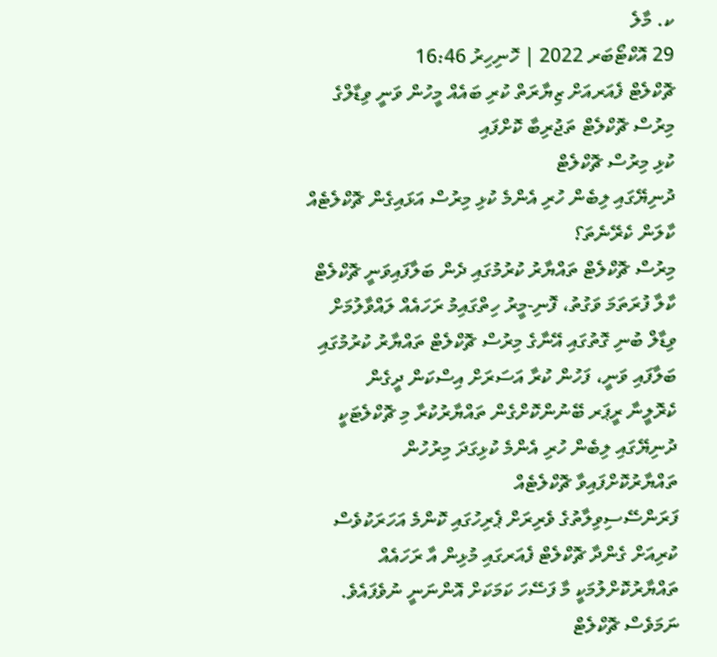ކ. މާލެ
29 އޮކްޓޯބަރ 2022 | ހޮނިހިރު 16:46
ޗޮކްލެޓް ފެއަރއަށް ޒިޔާރަތް ކުރި ބައެއް މީހުން ވަނީ ވިޑާލްގެ މިރުސް ޗޮކްލެޓް ތަޖުރިބާ ކޮށްފައި
ކުޅި މިރުސް ޗޮކްލެޓް
ދުނިޔޭގައި ލިބެން ހުރި އެންމެ ކުޅި މިރުސް އަޅައިގެން ޗޮކްލެޓެއް ކާލަން ކެރޭނެތަ؟
މިރުސް ޗޮކްލެޓް ތައްޔާރު ކުރުމުގައި ދެން ބަލާފައިވަނީ ޗޮކްލެޓް ކާލާ ފުރަތަމަ ވަގުތު، ފޮނި-މީރު ހިތްގައިމު ރަހައެއް ލައްވާލުމަށް
ވިޑާލް ބުނި ގޮތުގައި އޭނާގެ މިރުސް ޗޮކްލެޓް ތައްޔާރު ކުރުމުގައި ބަލާފައި ވަނީ، ފަހުން ކުރާ އަސަރަށް އިސްކަން ދީގެން
ކެރޮލީނާ ރީޕަރ ބޭނުންކޮށްގެން ތައްޔާރުކުރާ މި ޗޮކްލެޓަކީ ދުނިޔޭގައި ލިބެން ހުރި އެންމެ ކުޅިގަދަ މިރުހުން ތައްޔާރުކޮށްފައިވާ ޗޮކްލެޓެއް
ފަރަންސޭސިވިލާތުގެ ވެރިރަށް ޕެރިހުގައި ކޮންމެ އަހަރަކުވެސް ކުރިއަށް ގެންދާ ޗޮކްލެޓް ފެއަރގައި މުޅިން އާ ރަހައެއް ތައްޔާރުކޮށްލުމަކީ މާ ފަސޭހަ ކަމަކަށް އޮންނަނީ ނުވެފައެވެ. ނަމަވެސް ޗޮކްލެޓް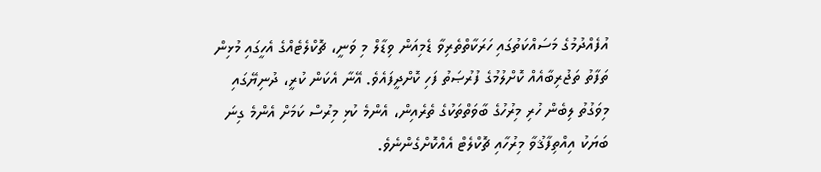އުފެއްދުމުގެ މަސައްކަތުގައި ހަރަކާތްތެރިވާ ޑެމިއަން ވިޑާލް މި ވަނީ، ޗޮކްލެޓެއްގެ އެހީގައި މުޅިން ތަފާތު ތަޖުރިބާއެއް ކޮށްލުމުގެ ފުރުޞަތު ފަހި ކޮށްދީފައެވެ. އޭނާ އެކަން ކުރީ، ދުނިޔޭގައި މިވަގުތު ލިބެން ހުރި މިރުހުގެ ބާވަތްތަކުގެ ތެރެއިން، އެންމެ ކުޅި މިރުސް ކަމަށް އެންމެ ގިނަ ބަޔަކު އިއްތިފާޤުވާ މިރުހާއި ޗޮކްލެޓް އެއްކޮށްގެންނެވެ.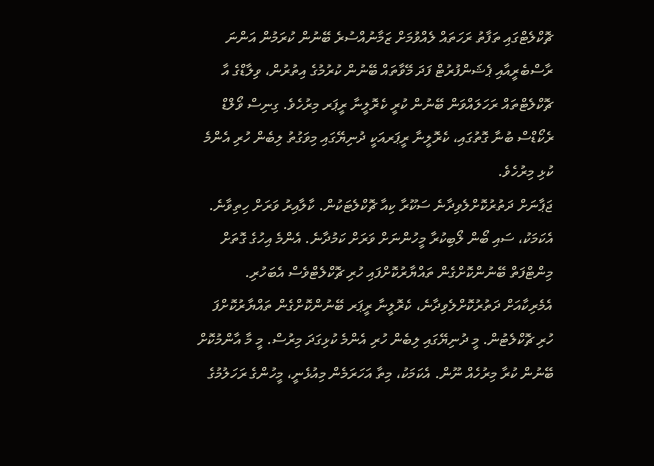ޗޮކްލެޓްގައި ތަފާތު ރަހަތައް ލެއްވުމަށް ޒަމާނުއްސުރެ ބޭނުން ކުރަމުން އަންނަ ރާސްބެރީއާއި ޕެޝަންފުރުޓް ފަދަ މޭވާތައް ބޭނުން ކުރުމުގެ އިތުރުން، ވިލާޑްގެ އާ ޗޮކްލެޓްތައް ރަހަލައްވަން ބޭނުން ކުރީ ކެރޮލީނާ ރީޕަރ މިރުހެވެ. ގިނިސް ވޯލްޑް ރެކޯޑްސް ބުނާ ގޮތުގައި، ކެރޮލީނާ ރީޕަރއަކީ ދުނިޔޭގައި މިވަގުތު ލިބެން ހުރި އެންމެ ކުޅި މިރުހެވެ.
ޖަޕާނަށް ދަތުރުކޮށްލެވިދާނެ ސަކޫރާ ކިއާ ޗޮކްލެޓަކުން. ކާލާއިރު ވަރަށް ހިތިވާނެ. އެކަމަކު، ސައި ބޯން ލޯބިކުރާ މީހުންނަށް ވަރަށް ކަމުދާނެ. އެންމެ އިހުގެ ގޮތަށް މިންޓްފަތް ބޭނުންކޮށްގެން ތައްޔާރުކޮށްފައި ހުރި ޗޮކްލެޓްވެސް އެބަހުރި. އެމެރިކާއަށް ދަތުރުކޮށްލެވިދާނެ، ކެރޮލީނާ ރީޕަރ ބޭނުންކޮށްގެން ތައްޔާރުކޮށްފަ ހުރި ޗޮކްލެޓުން. މީ ދުނިޔޭގައި ލިބެން ހުރި އެންމެ ކުޅިގަދަ މިރުސް. މީ މާ އާންމުކޮށް ބޭނުން ކުރާ މިރުހެއް ނޫން. އެކަމަކު، މިތާ އަހަރަމެން މިއުޅެނީ، މީހުންގެ ރަހަލުމުގެ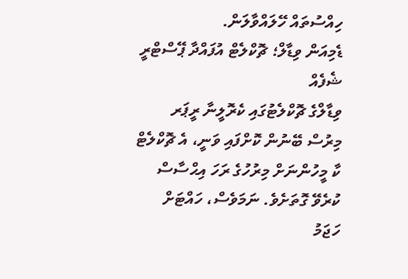ހިއްސުތައް ހޭލައްވާލަން.
ޑެމިއަން ވިޑާލް؛ ޗޮކްލެޓް އުފައްދާ ޕޭސްޓްރީ ޝެފެއް
ވިޑާލްގެ ޗޮކްލެޓުގައި ކެރޮލީނާ ރީޕަރ މިރުސް ބޭނުން ކޮށްފައި ވަނީ، އެ ޗޮކްލެޓް ކާ މީހުންނަށް މިރުހުގެ ރަހަ އިޙްސާސް ކުރެވޭ ގޮތަށެވެ. ނަމަވެސް، ހައްޓަށް ހަޖަމު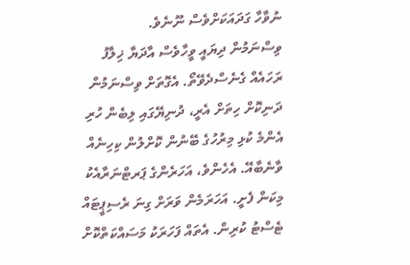ނުވާހާ ގަދައަކަށްވެސް ނޫނެވެ.
ވިސްނަމުން ދިޔައީ ވީހާވެސް އާދަޔާ ޚިލާފު ރަހައެއް ގެނެސްދެވޭތޯ. އެގޮތަށް ވިސްނަމުން ދަނިކޮށް ހިތަށް އެރީ، ދުނިޔޭގައި ލިބެން ހުރި އެންމެ ކުޅި މިރުހުގެ ބޭނުން ކޮށްލުން ކިހިނެއް ވާނެބާއޭ. އެހެންވެ، އަހަރެންގެ ޕަރޓްނަރާއެކު މިކަން ފެށީ. އަހަރަމެން ވަރަށް ގިނަ ރެސިޕީޓައް ޓެސްޓު ކުރިން. އެތައް ފަހަރަކު މަސައްކަތްކޮށް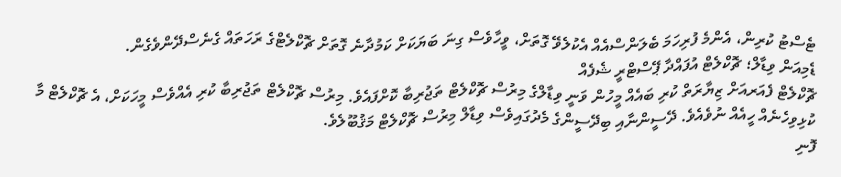ޓެސްޓު ކުރިން، އެންމެ ފުރިހަމަ ބެލަންސްއެއް އެކުލެވޭ ގޮތަށް، ވީހާވެސް ގިނަ ބަޔަކަށް ކަމުދާނެ ގޮތަށް ޗޮކްލެޓްގެ ރަހަތައް ގެނެސްދޭންވެގެން.
ޑެމިއަން ވިޑާލް؛ ޗޮކްލެޓް އުފައްދާ ޕޭސްޓްރީ ޝެފެއް
ޗޮކްލެޓް ފެއަރއަށް ޒިޔާރަތް ކުރި ބައެއް މީހުން ވަނީ ވިޑާލްގެ މިރުސް ޗޮކްލެޓް ތަޖުރިބާ ކޮށްފައެވެ. މިރުސް ޗޮކްލެޓް ތަޖުރިބާ ކުރި އެއްވެސް މީހަކަށް، އެ ޗޮކްލެޓް މާ ކުޅިވިހެނެއް ހީއެއް ނުވެއެވެ. ދޭސީންނާއި ބިދޭސީންގެ މެދުގައިވެސް ވިޑާލް މިރުސް ޗޮކްލެޓް މަޤުބޫލެވެ.
ފޮނި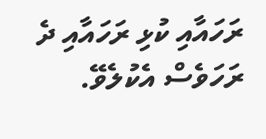ރަހައާއި ކުޅި ރަހައާއި ދެ ރަހަވެސް އެކުލެވޭ.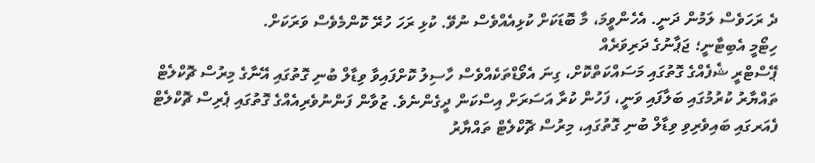ދެ ރަހަވެސް ލަމުން ދަނީ. އެހެންވީމަ، މާ ބޮޑަކަށް ކުޅިއެއްވެސް ނުވޭ. ކުޅި ރަހަ ހުރޭ ކޮންމެވެސް ވަރަކަށް.
ހިޓޯމީ އެބިޓާނީ؛ ޖަޕާނުގެ ދަރިވަރެއް
ޕޭސްޓްރީ ޝެފެއްގެ ގޮތުގައި މަސައްކަތްކޮށް، ގިނަ އެވޯޑްތަކެއްވެސް ހާސިލު ކޮށްފައިވާ ވިޑާލް ބުނި ގޮތުގައި އޭނާގެ މިރުސް ޗޮކްލެޓް ތައްޔާރު ކުރުމުގައި ބަލާފައި ވަނީ، ފަހުން ކުރާ އަސަރަށް އިސްކަން ދީގެންނެވެ. ޒުވާން ފަންނުވެރިއެއްގެ ގޮތުގައި ޕެރިސް ޗޮކްލެޓް ފެއަރގައި ބައިވެރިވި ވިޑާލް ބުނި ގޮތުގައި، މިރުސް ޗޮކްލެޓް ތައްޔާރު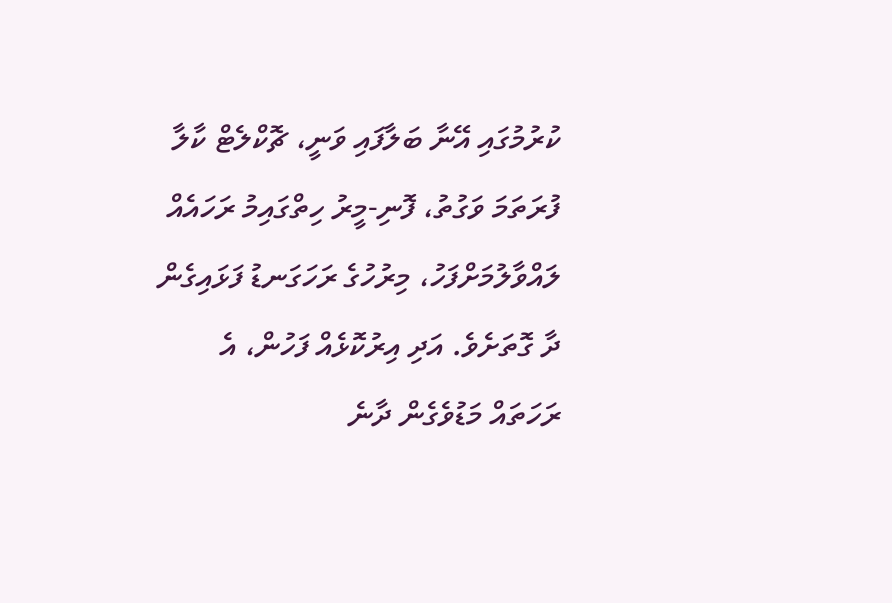ކުރުމުގައި އޭނާ ބަލާފައި ވަނީ، ޗޮކްލެޓް ކާލާ ފުރަތަމަ ވަގުތު، ފޮނި-މީރު ހިތްގައިމު ރަހައެއް ލައްވާލުމަށްފަހު، މިރުހުގެ ރަހަގަނޑު ފަޅައިގެން ދާ ގޮތަށެވެ. އަދި އިރުކޮޅެއް ފަހުން، އެ ރަހަތައް މަޑުވެގެން ދާނެ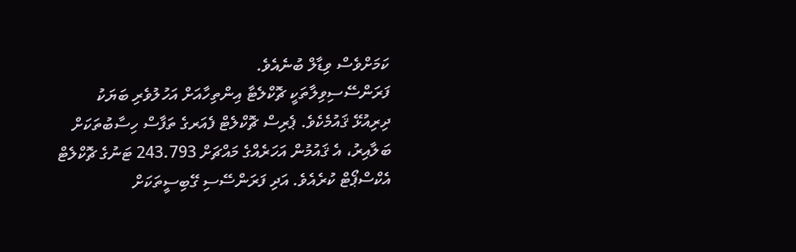ކަމަށްވެސް ވިޑާލް ބުނެއެވެ.
ފަރަންސޭސިވިލާތަކީ ޗޮކްލެޓާ އިންތިހާއަށް އަހުލުވެރި ބަޔަކު ދިރިއުޅޭ ޤައުމެކެވެ. ޕެރިސް ޗޮކްލެޓް ފެއަރގެ ތަފާސް ހިސާބުތަކަށް ބަލާއިރު، އެ ޤައުމުން އަހަރެއްގެ މައްޗަށް 243.793 ޓަނުގެ ޗޮކްލެޓް އެކްސްޕޯޓް ކުރެއެވެ. އަދި ފަރަންސޭސި ގޭބިސީތަކަށް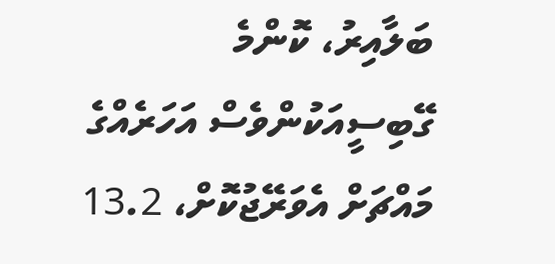ބަލާއިރު، ކޮންމެ ގޭބިސީއަކުންވެސް އަހަރެއްގެ މައްޗަށް އެވަރޭޖުކޮށް، 13.2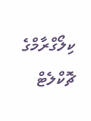ކިލޯގްރާމްގެ ޗޮކްލެޓް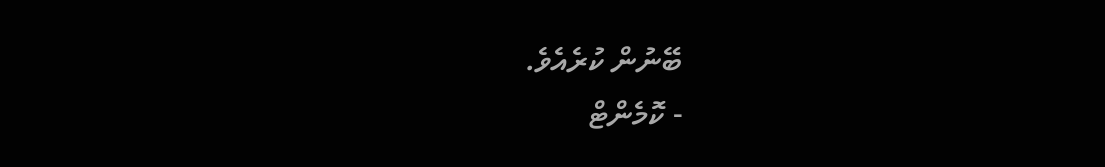ބޭނުން ކުރެއެވެ.
- ކޮމެންޓް